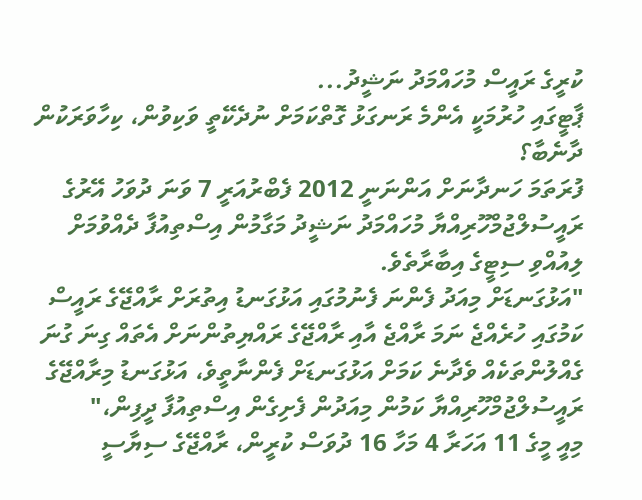ކުރީގެ ރައީސް މުހައްމަދު ނަޝީދު...
ޕާޓީގައި ހުރުމަކީ އެންމެ ރަނގަޅު ގޮތްކަމަށް ނުދެކޭތީ ވަކިވުން، ކިހާވަރަކުން ދާނެބާ؟
ފުރަތަމަ ހަނދާނަށް އަންނަނީ 2012 ފެބްރުއަރީ 7 ވަނަ ދުވަހު އޭރުގެ ރައީސުލްޖުމްހޫރިއްޔާ މުހައްމަދު ނަޝީދު މަގާމުން އިސްތިއުފާ ދެއްވުމަށް ލިއުއްވި ސިޓީގެ އިބާރާތެވެ.
"އަޅުގަނޑަށް މިއަދު ފެންނަ ފެނުމުގައި އަޅުގަނޑު އިތުރަށް ރާއްޖޭގެ ރައީސް ކަމުގައި ހުރެއްޖެ ނަމަ ރާއްޖެ އާއި ރާއްޖޭގެ ރައްޔިތުންނަށް އެތައް ގިނަ ގުނަ ގެއްލުންތަކެއް ވެދާނެ ކަމަށް އަޅުގަނޑަށް ފެންނާތީވެ، އަޅުގަނޑު މިރާއްޖޭގެ ރައީސުލްޖުމްހޫރިއްޔާ ކަމުން މިއަދުން ފެށިގެން އިސްތިއުފާ ދީފިން،"
މިއީ މީގެ 11 އަހަރާ 4 މަހާ 16 ދުވަސް ކުރީން، ރާއްޖޭގެ ސިޔާސީ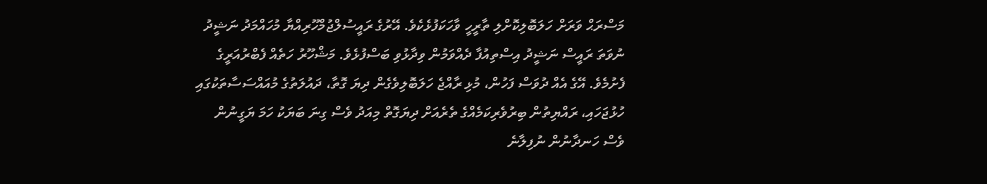މަސްރަޙް ވަރަށް ހަލަބޮލިކޮށްލި ތާރީހީ ވާހަކަފުޅެކެވެ. އޭރުގެ ރައީސުލްޖުމްހޫރިއްޔާ މުހައްމަދު ނަޝީދު ނުވަތަ ރައީސް ނަޝީދު އިސްތިއުފާ ދެއްވަމުން ވިދާޅުވި ބަސްފުޅެވެ. މަޝްހޫރު ހަތެއް ފެބްރުއަރީގެ ފެށުމެވެ. އޭގެ އެއް ދުވަސް ފަހުން، މުޅި ރާއްޖެ ހަލަބޮލިވެގެން ދިޔަ ގޮތާ، ދައުލަތުގެ މުއައްސަސާތަކުގައި ހުޅުޖަހައި، ރައްޔިތުން ބިރުވެރިކަމެއްގެ ތެރެއަށް ދިޔަގޮތް މިއަދު ވެސް ގިނަ ބަޔަކު ހަމަ ޔަގީނުން ވެސް ހަނދާނުން ނުފިލާނެ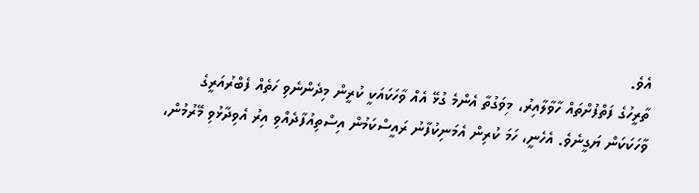އެވެ.
ތާރީހުގެ ފަތްފުށްތައް ހާވާލާއިރު، މިވަގުތާ އެންމެ ގުޅޭ އެއް ވާހަކައަކީ ކުރީން މިދެންނެވި ހަތެއް ފެބްރުއަރީގެ ވާހަކަކަން ޔަގީނެވެ. އެހެނީ، ހަމަ ކުރިން އެމަނިކުފާނު ރައީސްކަމުން އިސްތިއުފާދެއްވި އިރު އެވިދާޅުވި މޭރުމުން،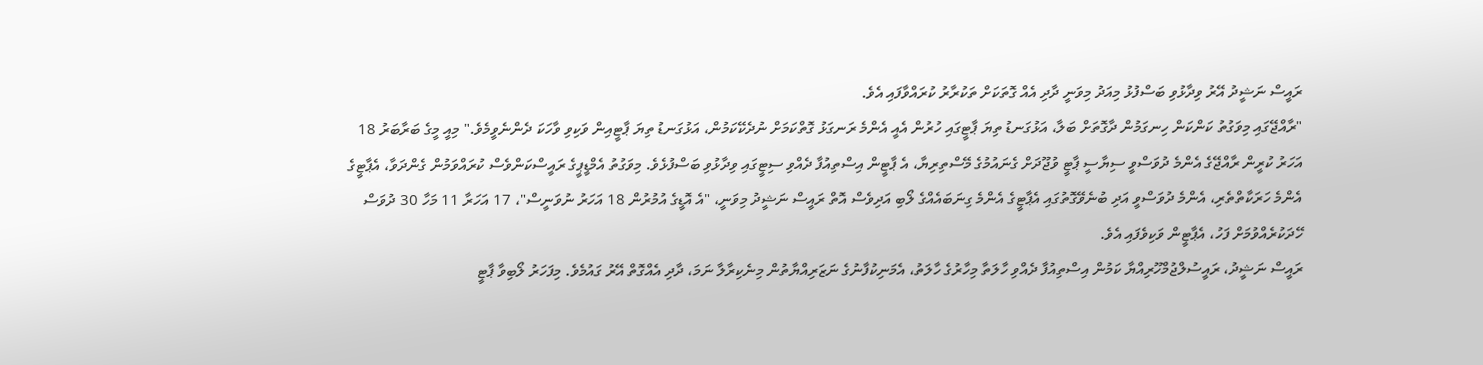ރައީސް ނަޝީދު އޭރު ވިދާޅުވި ބަސްފުޅު މިއަދު މިވަނީ ދާދި އެއް ގޮތަކަށް ތަކުރާރު ކުރައްވާފައި އެވެ.
"ރާއްޖޭގައި މިވަގުތު ކަންކަން ހިނގަމުން ދާގޮތަށް ބަލާ، އަޅުގަނޑު ތިޔަ ޕާޓީގައި ހުރުން އެއީ އެންމެ ރަނގަޅު ގޮތްކަމަށް ނުދެކޭކަމުން، އަޅުގަނޑު ތިޔަ ޕާޓީއިން ވަކިވި ވާހަކަ ދެންނެވީމެވެ." މިއީ މީގެ ބަރާބަރު 18 އަހަރު ކުރީން ރާއްޖޭގެ އެންމެ ދުވަސްވީ ސިޔާސީ ޕާޓީ ވުޖޫދަށް ގެނައުމުގެ މޭސްތިރިޔާ، އެ ޕާޓީން އިސްތިއުފާ ދެއްވި ސިޓީގައި ވިދާޅުވި ބަސްފުޅެވެ. މިވަގުތު އެމްޑީޕީގެ ރައީސްކަންވެސް ކުރައްވަމުން ގެންދަވާ، އެޕާޓީގެ އެންމެ ހަރަކާތްތެރި، އެންމެ ދުވަސްވީ އަދި ބުނެވޭގޮތުގައި އެޕާޓީގެ އެންމެ ގިނަބައެއްގެ ލޯބި އަދިވެސް އޮތް ރައީސް ނަޝީދު މިވަނީ، "އެ އޮޑީގެ އުމުރުން 18 އަހަރު ނުވަނީސް"، 17 އަހަރާ 11 މަހާ 30 ދުވަސް ހޭދަކުރެއްވުމަށް ފަހު، އެޕާޓީން ވަކިވެފައި އެވެ.
ރައީސް ނަޝީދު، ރައީސުލްޖުމްހޫރިއްޔާ ކަމުން އިސްތިއުފާ ދެއްވި ހާލަތާ މިހާރުގެ ހާލަތު، އެމަނިކުފާނުގެ ނަޒަރިއްޔާތުން މިނެކިރާލާ ނަމަ، ދާދި އެއްގޮތް އޭރު ގައުމެވެ. މިފަހަރު ލޯބިވާ ޕާޓީ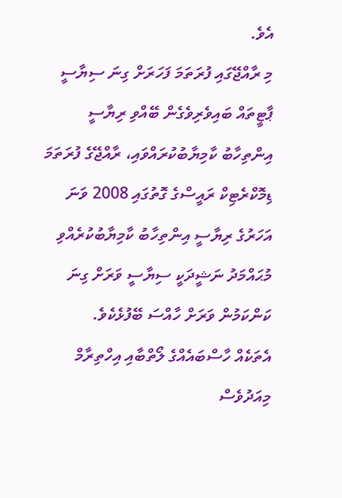އެވެ.
މި ރާއްޖޭގައި ފުރަތަމަ ފަހަރަށް ގިނަ ސިޔާސީ ޕާޓީތައް ބައިވެރިވެގެން ބޭއްވި ރިޔާސީ އިންތިހާބު ކާމިޔާބުކުރައްވައި، ރާއްޖޭގެ ފުރަތަމަ ޑިމޮކްރެޓިކް ރައީސްގެ ގޮތުގައި 2008 ވަނަ އަހަރުގެ ރިޔާސީ އިންތިހާބު ކާމިޔާބުކުރެއްވި މުޙައްމަދު ނަޝީދަކީ ސިޔާސީ ވަރަށް ގިނަ ކަންކަމުން ވަރަށް ހާއްސަ ބޭފުޅެކެވެ.
އެތަކެއް ހާސްބައެއްގެ ލޯތްބާއި އިހްތިރާމް މިއަދުވެސް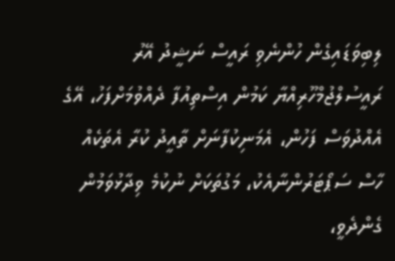ލިބިވަޑައިގެން ހުންނެވި ރައީސް ނަޝީދު އޭރު ރައީސުލްޖުމްހޫރިއްޔާ ކަމުން އިސްތިއުފާ ދެއްވުމަށްފަހު، އޭގެ އެއްދުވަސް ފަހުން، އެމަނިކުފާނަށް ތާއީދު ކުރާ އެތަކެއް ހާސް ސަޕޯޓަރުންނާއެކު، މަގުތަކަށް ނުކުމެ ވިދާޅުވަމުން ގެންދެވީ،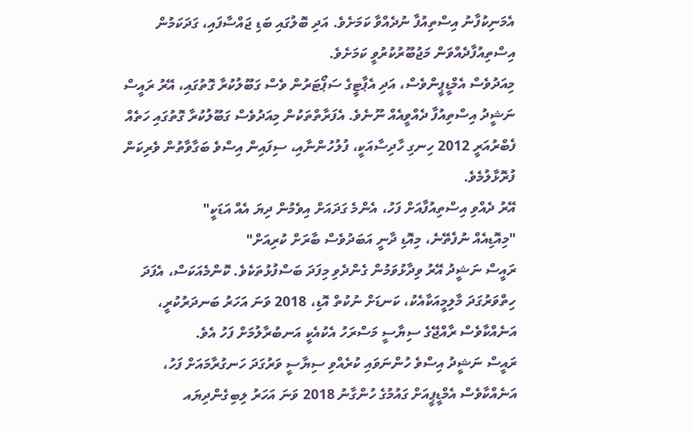އެމަނިކުފާނު އިސްތިއުފާ ނުދެއްވާ ކަމަށެވެ. އަދި ބޮލުގައި ބަޑި ޖައްސާފައި، ގަދަކަމުން އިސްތިއުފާދެއްވަން މަޖުބޫރުކުރުވީ ކަމަށެވެ.
މިއަދުވެސް އެމްޑީޕީންވެސް، އަދި އެޕާޓީގެ ސަޕޯޓަރުން ވެސް ގަބޫލުކުރާ ގޮތުގައި، އޭރު ރައީސް ނަޝީދު އިސްތިއުފާ ދެއްވީއެއް ނޫނެވެ. އެފަރާތްތަކުން މިއަދުވެސް ގަބޫލުކުރާ ގޮތުގައި ހަތެއް ފެބްރުއަރީ 2012 ހިނގި ހާދިސާއަކީ، ފުލުހުންނާއި، ސިފައިން އިސްވެ ބަގާވާތުން ވެރިކަން ފުރޮޅާލުމެވެ.
އޭރު ދެއްވި އިސްތިއުފާއަށް ފަހު، އެންމެ ގަދައަށް އިވެމުން ދިޔަ އެއް އަޑަކީ"
"މިއޮޑިއެއް ނުފެތޭނެ، މިއޮޑި ދާނީ އަބަދުވެސް ބާރަށް ކުރިއަށް"
ރައީސް ނަޝީދު އޭރު ވިދާޅުވަމުން ގެންދެވި މިފަދަ ބަސްފުޅުތަކެވެ. ކޮންމެއަކަސް، އެފަދަ ހިތްވަރުގަދަ މާލިމީއަކާއެކު، ކަނޑަށް ނުކުތް އޮޑި، 2018 ވަނަ އަހަރު ބަނދަރުކުރީ، އަނެއްކާވެސް ރާއްޖޭގެ ސިޔާސީ މަސްރަހު އެކުއެކީ އަނބުރާލުމަށް ފަހު އެވެ.
ރައީސް ނަޝީދު އިސްވެ ހުންނަވައި ކުރެއްވި ސިޔާސީ ވަރުގަދަ ހަނގުރާމައަށް ފަހު، އަނެއްކާވެސް އެމްޑީޕީއަށް ގައުމުގެ ހުންގާނު 2018 ވަނަ އަހަރު ލިބިގެންދިޔައ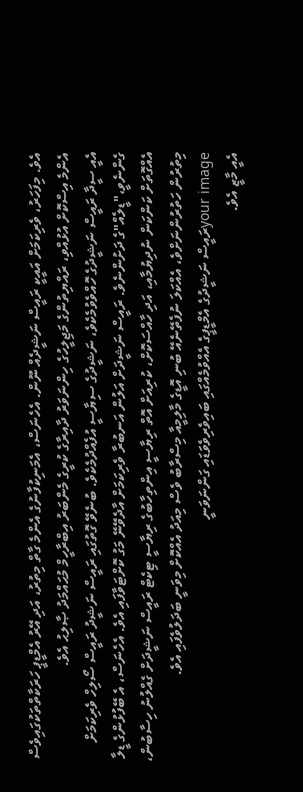އެވެ. މިފަހަރު، ވެރިކަމަށް އައީކީ ރައީސް ނަޝީދެއް ނޫން. އެހެނަސް، އެމަނިކުފާނުގެ އެންމެ ގާތް މިތުރު، އަދި އޭރު އެމްޑީޕީ ހަރަކާތްތަކުގައިވެސް އެންމެ އިސްކޮށް އުޅުއްވި، ރައްޔިތުންގެ މަޖިލީހުގެ ހިންނަވަރު ދާއިރާގެ ކުރީގެ މެންބަރު އިބްރާހީމް މުޙައްމަދު ޞާލިޙު އެވެ.
އެއީ ސީދާ ރައީސް ނަޝީދުގެ ހޮއްވެވުމެކެވެ، ނަޝީދުގެ ސިޔާސީ އުފެއްދުމެކެވެ. ބުނެވޭ ގޮތުގައި ރައީސް ނަޝީދު ރައީސް ސޯލިހް ވެރިކަމަށް ގެންނެވީ،"ޑީލެއް"ގެ ދަށުންނެވެ. ރައީސް ނަޝީދަށް އަލުން އަނބުރާ ވެރިކަމަށް އާދެވޭނޭ މަގު ކޮށްޓަވާފައި އެވެ. އެހެނަސް، އެ ބޭފުޅުންގެ ޑީލާ އެއްގޮތަށް ކަންކަން ނުދިޔުމާއި، އަދި ހާއްސަކޮށް، ކުރިއަށް އޮތް ރިޔާސީ އިންތިހާބުގެ ރިޔާސީ ޓިކެޓް ރައީސް ނަޝީދަށް ގެއްލުނު ހިސާބުން، މިތުރުން ހަތުރުންނަށްވެ، އެއްކަލަ ނުފެތޭނެއޭ ބުނި އޮޑީގެ މާލިމީއާ މިސްރާބު ވެސް މިއަދު އެއްކޮށް މިވަނީ ބަދަލުވެފައި އެވެ.
your imageރައީސް ނަޝީދުގެ އެމްޑީޕީގެ އެއްވުމެއްގައި ބައިވެރިވެވަޑައި ގަންނަވަނީ
އެއީ މާޒީ އެވެ.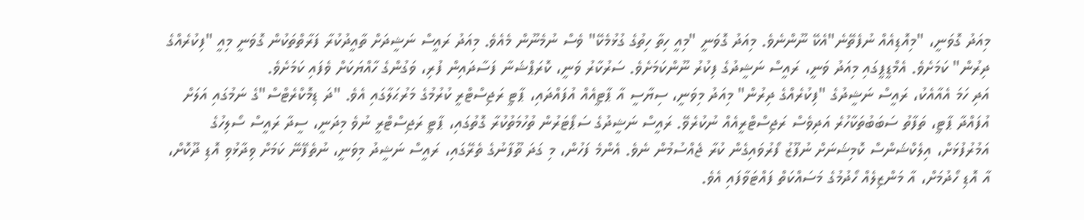މިއަދު ގޮވަނީ، "މިއޮޑިއެއް ނުފެތޭނެ"އެކޭ ނޫންނެވެ. މިއަދު ގޮވަނީ "މިއީ ހިތާ ހިތުގެ ގުޅުމެކޭ" ވެސް ނުމެނޫން މެއެވެ. މިއަދު ރައީސް ނަޝީދަށް ތާއީދުކުރާ ފަރާތްތަކުން ގޮވަނީ މިއީ "ފިކުރެއްގެ ދިރުން" ކަމަށެވެ. އެމްޑީޕީގައި މިއަދު ވަނީ، ރައީސް ނަޝީދުގެ ފިކުރު ނޫންކަމަށެވެ. ސަރުކާރު ވަނީ، ކޮރަޕްޝަނާ ފަސާދައިން ފުރި، ވަގުންގެ ހާއްޔަކަށް ވެފައި ކަމަށެވެ.
އަދި ހަމަ އެއާއެކު، ރައީސް ނަޝީދުގެ "ފިކުރެއްގެ ދިރުން" މިއަދު މިވަނީ، ސިޔާސީ އާ ޕާޓީއެއް އުފައްދައި، ޕާޓީ ރަޖިސްޓްރީ ކުރުމުގެ މަރުޙަލާގައި އެވެ. "ދަ ޑިމޮކްރެޓްސް"ގެ ނަމުގައި އަލަށް އުފައްދާ ޕާޓީ، ތަފާތު ސަބަބުތަކާހުރެ އަދިވެސް ރަޖިސްޓްރީއެއް ނުކުރެވޭ. ރައީސް ނަޝީދުގެ ސަޕޯޓަރުން ތުހުމަތުކުރާ ގޮތުގައި، ޕާޓީ ރަޖިސްޓްރީ ނުވެ މިދަނީ، ސީދާ ރައީސް ސޯލިހުގެ އަމުރުފުޅަށް، އިލެކްޝަންސް ކޮމިޝަނަށް ނުފޫޒު ފޯރުވައިގެން ކުރާ ޖެއްސުމުން ނެވެ. އެންމެ ފަހުން، މި ގަދަ ތޫފާނުގެ ތެރޭގައި، ރައީސް ނަޝީދު މިވަނީ، ނުތެފޭނޭ ކަމަށް ވިދާޅުވި އޮޑި ދޫކޮށް، އާ އޮޑި ހޯދުމަށް، އާ މަންޒިލެއް ހޯދުމުގެ މަސައްކަތް ފައްޓަވާފައި އެވެ.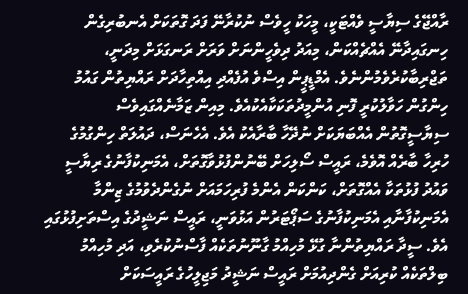ރާއްޖޭގެ ސިޔާސީ ވެއްޓަކީ، މީހަކު ހީވެސް ނުކުރާނޭ ފަދަ ގޮތަކަށް އެނބުރިގެން ހިނގައިދާނޭ އެއްޗެއްކަން، މިއަދު ދިވެހީންނަށް ވަރަށް ރަނގަޅަށް މިދަނީ، ތަޖްރިބާކުރެވެމުންނެވެ. އެމްޑީޕީން އިސްވެ އުފެއްދި އިއްތިހާދަށް ރައްޔިތުން ގައުމު ހިންގުން ހަވާލުކުރީ ފޮނި އުންމީދުތަކަކާއެކުއެވެ. މިއިން ޒަމާނެއްގައިވެސް ސިޔާސީގޮތުން އެއްބަޔަކަށް ނުދޭހާ ބާރާއެކު އެވެ. އެހެނަސް، ދައުލަތް ހިންގުމުގެ ހުރިހާ ބާރެއް އޮވެމެ، ރައީސް ސޯލިހަށް ބޭނުންފުޅުވާގޮތަށް، އެމަނިކުފާނުގެ ރިޔާސީ ވައުދު ފުޅުތަކާ އެއްގޮތަށް، ކަންކަން އެންމެ ފުރިހަމައަށް ނުގެންދެވުމުގެ ޒިންމާ އެމަނިކުފާނާއި އެމަނިކުފާނުގެ ސަޕޯޓަރުން އަޅުވަނީ، ރައީސް ނަޝީދުގެ އިސްތަށިފުޅުގައި އެވެ. ސީދާ ރައްޔިތުންނާ ގުޅޭ މުހިއްމު ގާނޫނުތަކެއް ފާސްނުކުރެވި، އަދި މުހިއްމު ބިލްތަކެއް ކުރިއަށް ގެންދިއުމަށް ރައީސް ނަޝީދު މަޖިލީހުގެ ރައީސަކަށް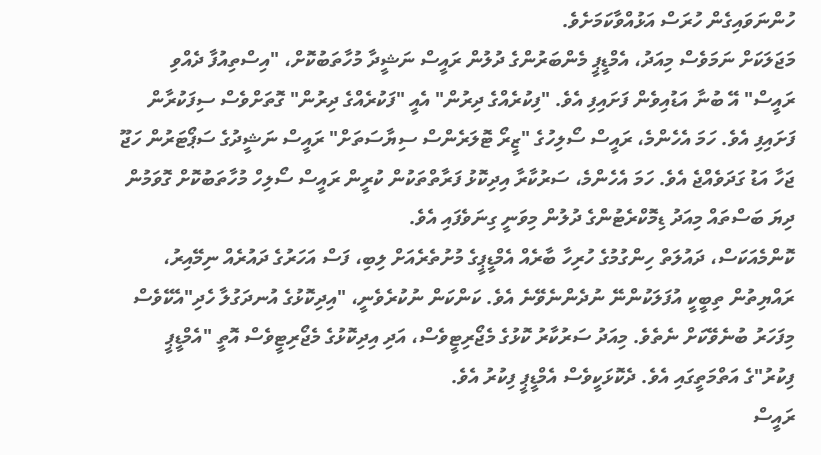ހުންނަވައިގެން ހުރަސް އަޅުއްވާކަމަށެވެ.
މަޖަލަކަށް ނަމަވެސް މިއަދު، އެމްޑީޕީ މެންބަރުންގެ ދުލުން ރައީސް ނަޝީދާ މުހާތަބުކޮށް، "އިސްތިއުފާ ދެއްވި ރައީސް" އޭ ބުނާ އަޑުއިވެން ފަށައިފި އެވެ. "ފިކުރެއްގެ ދިރުން" އެއީ "ފަކުރެއްގެ ދިރުން" ގޮތަށްވެސް ސިފަކުރާން ފަށައިފި އެވެ. ހަމަ އެހެންމެ، ރައީސް ސޯލިހުގެ "ޒީރޯ ޓޮލަރެންސް ސިޔާސަތަށް" ރައީސް ނަޝީދުގެ ސަޕޯޓަރުން ހަޖޫ ޖަހާ އަޑު ގަދަވެއްޖެ އެވެ. ހަމަ އެހެންމެ، ސަރުކާރާ އިދިކޮޅު ފަރާތްތަކުން ކުރީން ރައީސް ސޯލިހް މުހާތަބުކޮށް ގޮވަމުން ދިޔަ ބަސްތައް މިއަދު ޑިމޮކްރެޓުންގެ ދުލުން މިވަނީ ގިނަވެފައި އެވެ.
ކޮންމެއަކަސް، ދައުލަތް ހިންގުމުގެ ހުރިހާ ބާރެއް އެމްޑީޕީގެ މުށުތެރެއަށް ލިބި، ފަސް އަހަރުގެ ދައުރެއް ނިމޭއިރު، ރައްޔިތުން ތިބީކީ އުފަލަކުންނޭ ނުދެންނެވޭނެ އެވެ. ކަންކަން ނުކުރެވެނީ، "އިދިކޮޅުގެ އުނދަގުލާ ހެދި"އެކޭވެސް މިފަހަރު ބުނެވޭކަށް ނެތެވެ. މިއަދު ސަރުކާރު ކޮޅުގެ މެޖޯރިޓީވެސް، އަދި އިދިކޮޅުގެ މެޖޯރިޓީވެސް އޮތީ "އެމްޑީޕީ ފިކުރު"ގެ އަތްމަތީގައި އެވެ. ދެކޮޅަކީވެސް އެމްޑީޕީ ފިކުރު އެވެ.
ރައީސް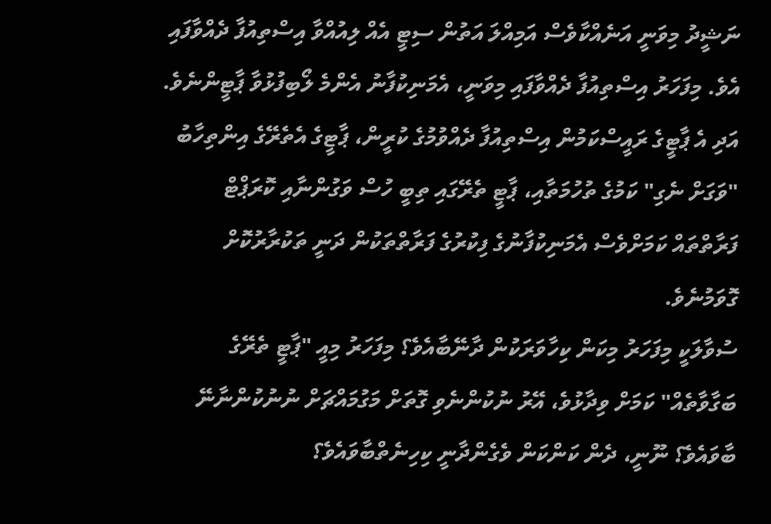ނަޝީދު މިވަނީ އަނެއްކާވެސް އަމިއްލަ އަތުން ސިޓީ އެއް ލިއުއްވާ އިސްތިއުފާ ދެއްވާފައި އެވެ. މިފަހަރު އިސްތިއުފާ ދެއްވާފައި މިވަނީ، އެމަނިކުފާނު އެންމެ ލޯބިފުޅުވާ ޕާޓީންނެވެ. އަދި އެ ޕާޓީގެ ރައީސްކަމުން އިސްތިއުފާ ދެއްވުމުގެ ކުރީން، ޕާޓީގެ އެތެރޭގެ އިންތިހާބު "ވަގަށް ނެގި" ކަމުގެ ތުހުމަތާއި، ޕާޓީ ތެރޭގައި ތިބީ ހުސް ވަގުންނާއި ކޮރަޕްޓް ފަރާތްތައް ކަމަށްވެސް އެމަނިކުފާނުގެ ފިކުރުގެ ފަރާތްތަކުން ދަނީ ތަކުރާރުކޮށް ގޮވަމުނެވެ.
ސުވާލަކީ މިފަހަރު މިކަން ކިހާވަރަކުން ދާނޭބާއެވެ؟ މިފަހަރު މިއީ "ޕާޓީ ތެރޭގެ ބަގާވާތެއް" ކަމަށް ވިދާޅުވެ، އޭރު ނުކުންނެވި ގޮތަށް މަގުމައްޗަށް ނުނުކުންނާނޭ ބާވައެވެ؟ ނޫނީ، ދެން ކަންކަން ވެގެންދާނީ ކިހިނެތްބާވައެވެ؟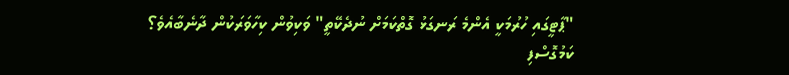"ޕާޓީގައި ހުރުމަކީ އެންމެ ރަނގަޅު ގޮތްކަމަށް ނުދެކޭތީ" ވަކިވުން ކިހާވަރަކުން ދާނެބާއެވެ؟
ކަމުގޮސްފި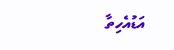އަޑުއެހިތާ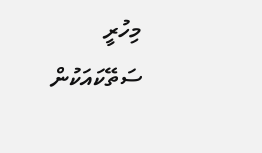މިހުރީ
ސަތޭކައަކުން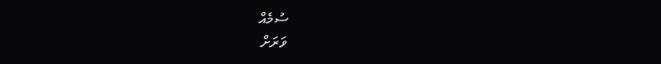ސުމެއް
ވަރަށް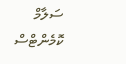ސަލާމް
ކޮމެންޓްސް